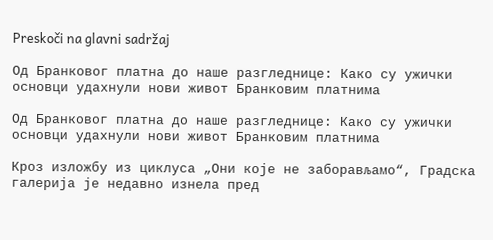Preskoči na glavni sadržaj

Од Бранковог платна до наше разгледнице: Како су ужички основци удахнули нови живот Бранковим платнима

Од Бранковог платна до наше разгледнице: Како су ужички основци удахнули нови живот Бранковим платнима

Кроз изложбу из циклуса „Они које не заборављамо“, Градска галерија је недавно изнела пред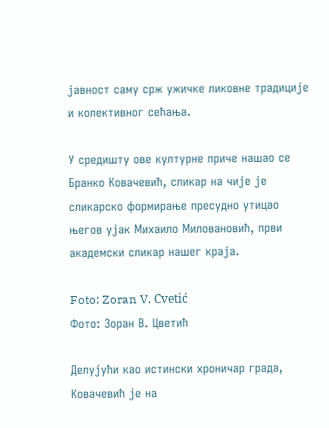јавност саму срж ужичке ликовне традиције и колективног сећања.

У средишту ове културне приче нашао се Бранко Ковачевић, сликар на чије је сликарско формирање пресудно утицао његов ујак Михаило Миловановић, први академски сликар нашег краја.

Foto: Zoran V. Cvetić
Фото: Зоран В. Цветић

Делујући као истински хроничар града, Ковачевић је на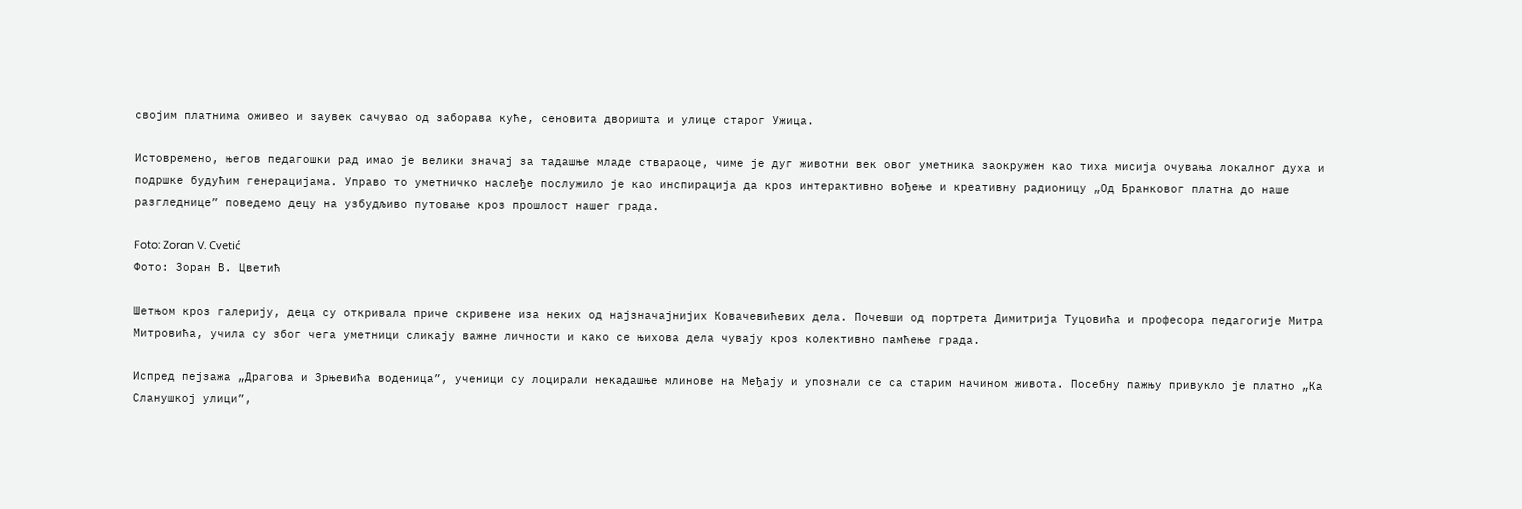својим платнима оживео и заувек сачувао од заборава куће, сеновита дворишта и улице старог Ужица.

Истовремено, његов педагошки рад имао је велики значај за тадашње младе ствараоце, чиме је дуг животни век овог уметника заокружен као тиха мисија очувања локалног духа и подршке будућим генерацијама. Управо то уметничко наслеђе послужило је као инспирација да кроз интерактивно вођење и креативну радионицу „Од Бранковог платна до наше разгледнице” поведемо децу на узбудљиво путовање кроз прошлост нашег града.

Foto: Zoran V. Cvetić
Фото: Зоран В. Цветић

Шетњом кроз галерију, деца су откривала приче скривене иза неких од најзначајнијих Ковачевићевих дела. Почевши од портрета Димитрија Туцовића и професора педагогије Митра Митровића, учила су због чега уметници сликају важне личности и како се њихова дела чувају кроз колективно памћење града.

Испред пејзажа „Драгова и Зрњевића воденица”, ученици су лоцирали некадашње млинове на Међају и упознали се са старим начином живота. Посебну пажњу привукло је платно „Ка Сланушкој улици”,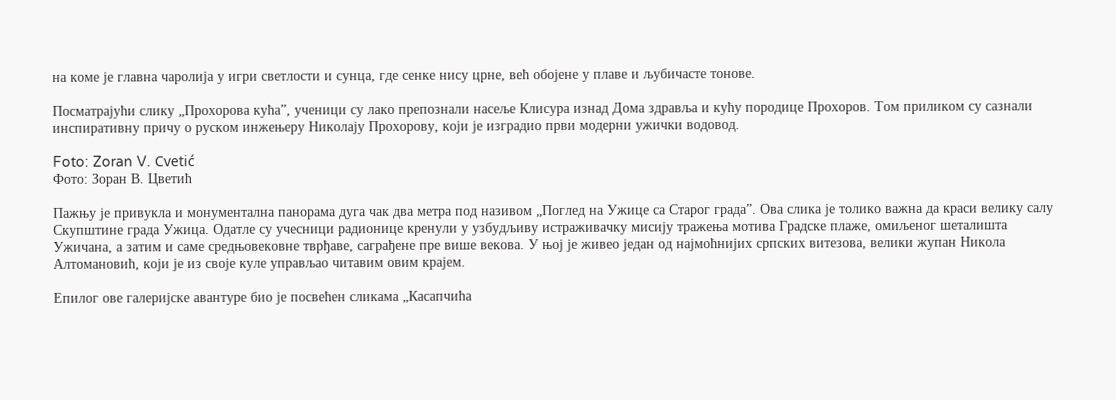на коме је главна чаролија у игри светлости и сунца, где сенке нису црне, већ обојене у плаве и љубичасте тонове.

Посматрајући слику „Прохорова кућа”, ученици су лако препознали насеље Клисура изнад Дома здравља и кућу породице Прохоров. Том приликом су сазнали инспиративну причу о руском инжењеру Николају Прохорову, који је изградио први модерни ужички водовод.

Foto: Zoran V. Cvetić
Фото: Зоран В. Цветић

Пажњу је привукла и монументална панорама дуга чак два метра под називом „Поглед на Ужице са Старог града”. Ова слика је толико важна да краси велику салу Скупштине града Ужица. Одатле су учесници радионице кренули у узбудљиву истраживачку мисију тражења мотива Градске плаже, омиљеног шеталишта Ужичана, а затим и саме средњовековне тврђаве, саграђене пре више векова. У њој је живео један од најмоћнијих српских витезова, велики жупан Никола Алтомановић, који је из своје куле управљао читавим овим крајем.

Епилог ове галеријске авантуре био је посвећен сликама „Касапчића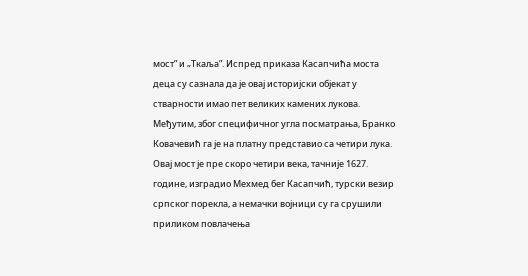мост” и „Ткаља”. Испред приказа Касапчића моста деца су сазнала да је овај историјски објекат у стварности имао пет великих камених лукова. Међутим, због специфичног угла посматрања, Бранко Ковачевић га је на платну представио са четири лука. Овај мост је пре скоро четири века, тачније 1627. године, изградио Мехмед бег Касапчић, турски везир српског порекла, а немачки војници су га срушили приликом повлачења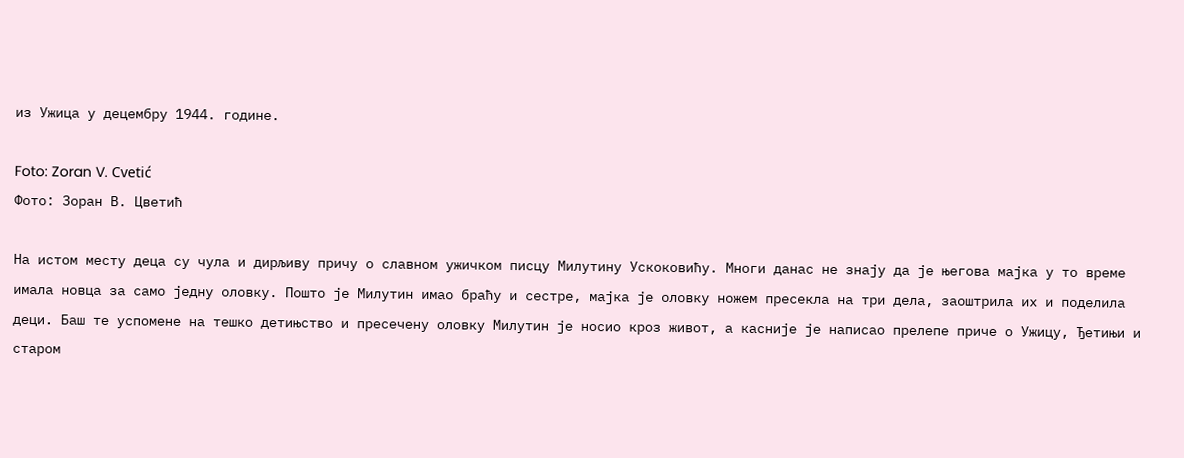из Ужица у децембру 1944. године.

Foto: Zoran V. Cvetić
Фото: Зоран В. Цветић

На истом месту деца су чула и дирљиву причу о славном ужичком писцу Милутину Ускоковићу. Многи данас не знају да је његова мајка у то време имала новца за само једну оловку. Пошто је Милутин имао браћу и сестре, мајка је оловку ножем пресекла на три дела, заоштрила их и поделила деци. Баш те успомене на тешко детињство и пресечену оловку Милутин је носио кроз живот, а касније је написао прелепе приче о Ужицу, Ђетињи и старом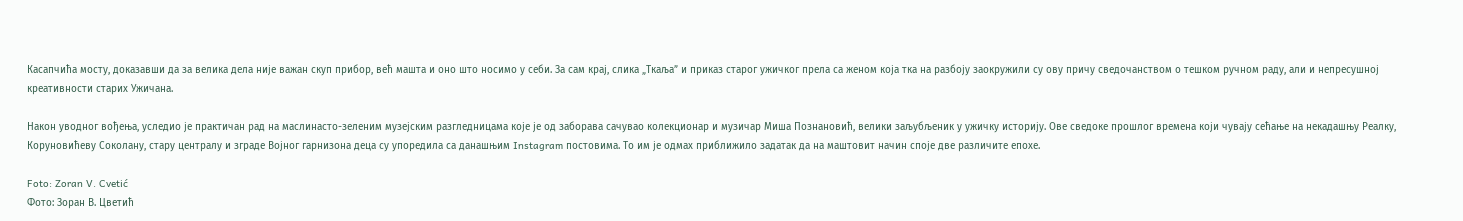Касапчића мосту, доказавши да за велика дела није важан скуп прибор, већ машта и оно што носимо у себи. За сам крај, слика „Ткаља” и приказ старог ужичког прела са женом која тка на разбоју заокружили су ову причу сведочанством о тешком ручном раду, али и непресушној креативности старих Ужичана.

Након уводног вођења, уследио је практичан рад на маслинасто-зеленим музејским разгледницама које је од заборава сачувао колекционар и музичар Миша Познановић, велики заљубљеник у ужичку историју. Ове сведоке прошлог времена који чувају сећање на некадашњу Реалку, Коруновићеву Соколану, стару централу и зграде Војног гарнизона деца су упоредила са данашњим Instagram постовима. То им је одмах приближило задатак да на маштовит начин споје две различите епохе.

Foto: Zoran V. Cvetić
Фото: Зоран В. Цветић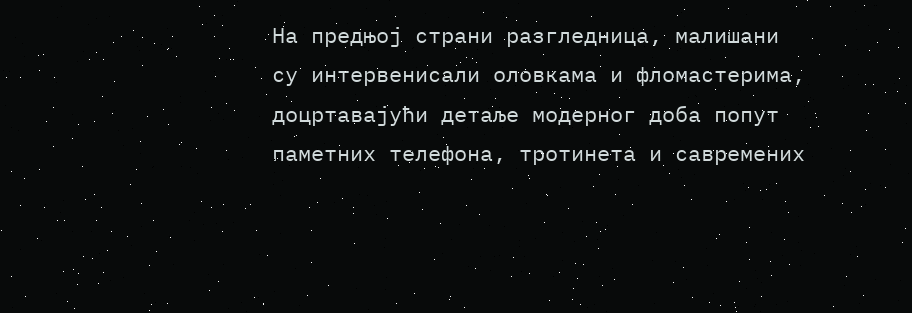На предњој страни разгледница, малишани су интервенисали оловкама и фломастерима, доцртавајући детаље модерног доба попут паметних телефона, тротинета и савремених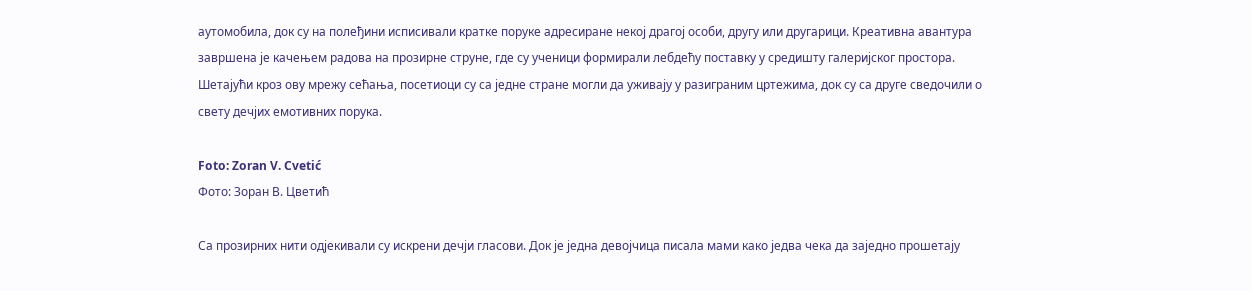аутомобила, док су на полеђини исписивали кратке поруке адресиране некој драгој особи, другу или другарици. Креативна авантура завршена је качењем радова на прозирне струне, где су ученици формирали лебдећу поставку у средишту галеријског простора. Шетајући кроз ову мрежу сећања, посетиоци су са једне стране могли да уживају у разиграним цртежима, док су са друге сведочили о свету дечјих емотивних порука.

Foto: Zoran V. Cvetić
Фото: Зоран В. Цветић

Са прозирних нити одјекивали су искрени дечји гласови. Док је једна девојчица писала мами како једва чека да заједно прошетају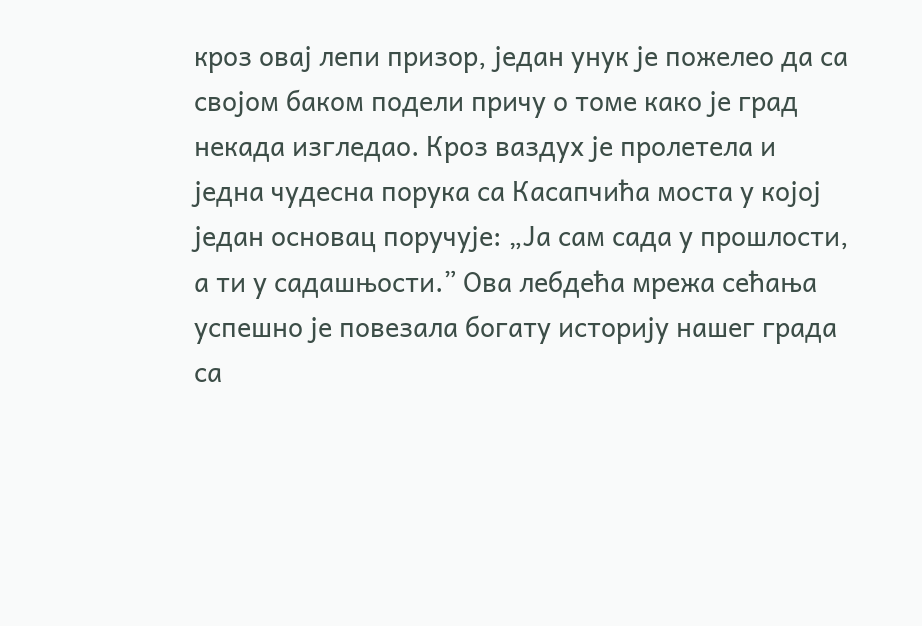кроз овај лепи призор, један унук је пожелео да са својом баком подели причу о томе како је град некада изгледао. Кроз ваздух је пролетела и једна чудесна порука са Касапчића моста у којој један основац поручује: „Ја сам сада у прошлости, а ти у садашњости.” Ова лебдећа мрежа сећања успешно је повезала богату историју нашег града са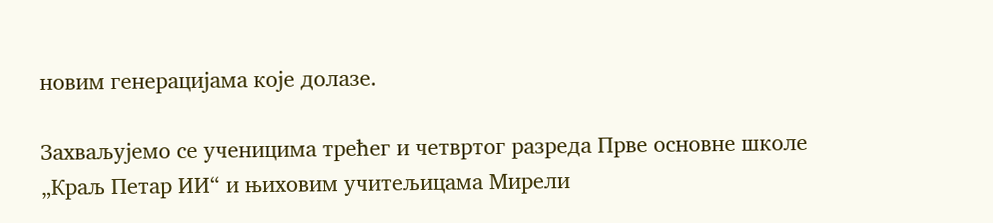новим генерацијама које долазе.

Захваљујемо се ученицима трећег и четвртог разреда Прве основне школе „Краљ Петар ИИ“ и њиховим учитељицама Мирели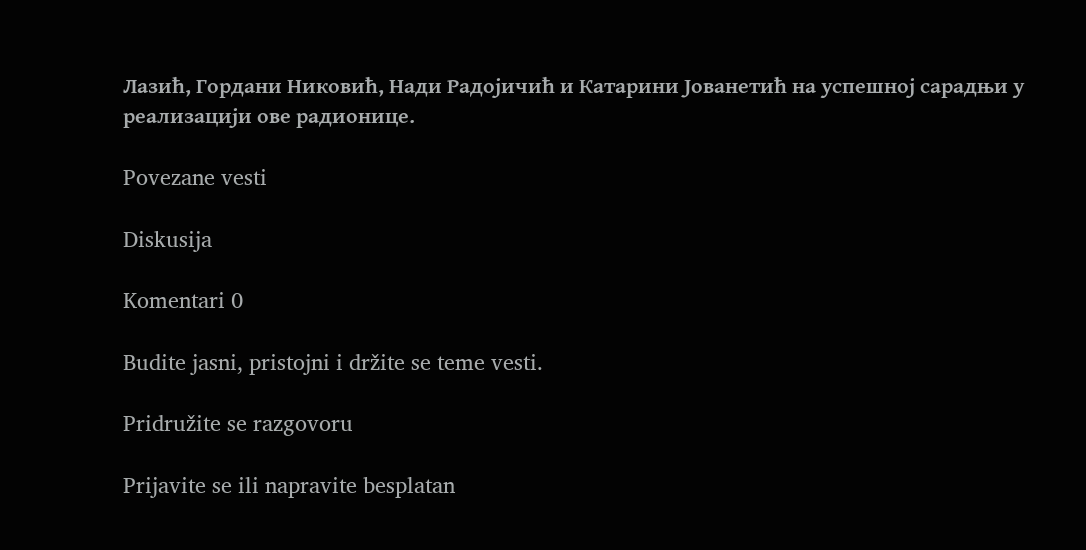Лазић, Гордани Никовић, Нади Радојичић и Катарини Јованетић на успешној сарадњи у реализацији ове радионице.

Povezane vesti

Diskusija

Komentari 0

Budite jasni, pristojni i držite se teme vesti.

Pridružite se razgovoru

Prijavite se ili napravite besplatan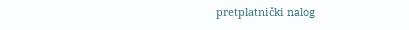pretplatnički nalog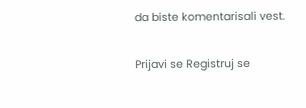da biste komentarisali vest.

Prijavi se Registruj se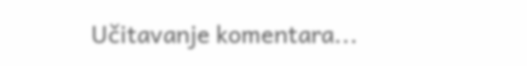Učitavanje komentara...